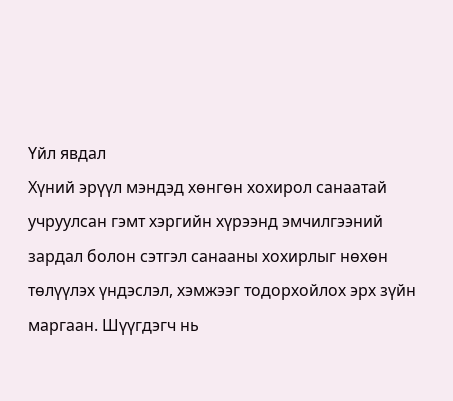Үйл явдал
Хүний эрүүл мэндэд хөнгөн хохирол санаатай учруулсан гэмт хэргийн хүрээнд эмчилгээний зардал болон сэтгэл санааны хохирлыг нөхөн төлүүлэх үндэслэл, хэмжээг тодорхойлох эрх зүйн маргаан. Шүүгдэгч нь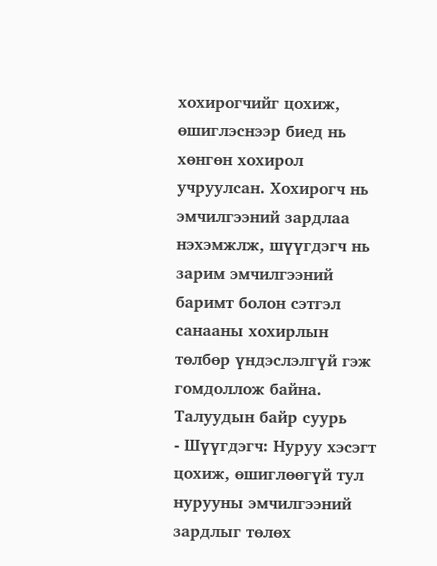хохирогчийг цохиж, өшиглэснээр биед нь хөнгөн хохирол учруулсан. Хохирогч нь эмчилгээний зардлаа нэхэмжлж, шүүгдэгч нь зарим эмчилгээний баримт болон сэтгэл санааны хохирлын төлбөр үндэслэлгүй гэж гомдоллож байна.
Талуудын байр суурь
- Шүүгдэгч: Нуруу хэсэгт цохиж, өшиглөөгүй тул нурууны эмчилгээний зардлыг төлөх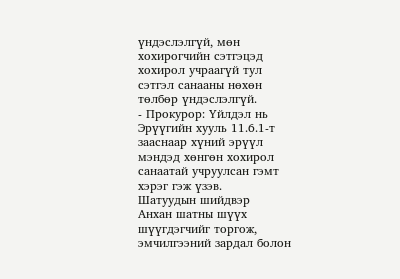үндэслэлгүй, мөн хохирогчийн сэтгэцэд хохирол учраагүй тул сэтгэл санааны нөхөн төлбөр үндэслэлгүй.
- Прокурор: Үйлдэл нь Эрүүгийн хууль 11.6.1-т зааснаар хүний эрүүл мэндэд хөнгөн хохирол санаатай учруулсан гэмт хэрэг гэж үзэв.
Шатуудын шийдвэр
Анхан шатны шүүх шүүгдэгчийг торгож, эмчилгээний зардал болон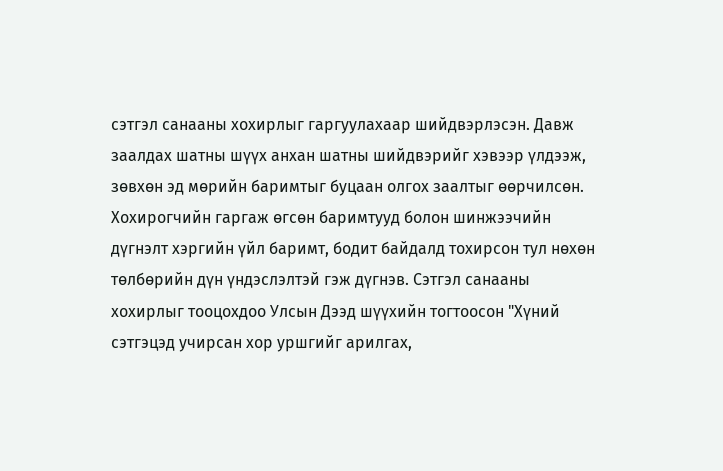сэтгэл санааны хохирлыг гаргуулахаар шийдвэрлэсэн. Давж заалдах шатны шүүх анхан шатны шийдвэрийг хэвээр үлдээж, зөвхөн эд мөрийн баримтыг буцаан олгох заалтыг өөрчилсөн. Хохирогчийн гаргаж өгсөн баримтууд болон шинжээчийн дүгнэлт хэргийн үйл баримт, бодит байдалд тохирсон тул нөхөн төлбөрийн дүн үндэслэлтэй гэж дүгнэв. Сэтгэл санааны хохирлыг тооцохдоо Улсын Дээд шүүхийн тогтоосон "Хүний сэтгэцэд учирсан хор уршгийг арилгах,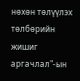нөхөн төлүүлэх төлбөрийн жишиг аргачлал"-ын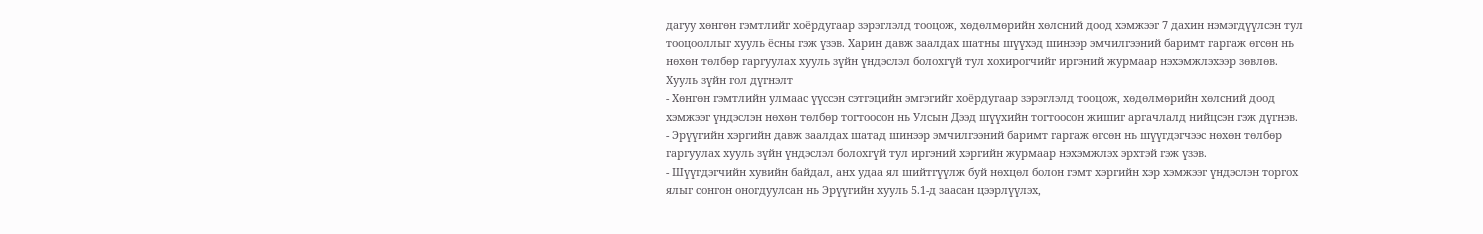дагуу хөнгөн гэмтлийг хоёрдугаар зэрэглэлд тооцож, хөдөлмөрийн хөлсний доод хэмжээг 7 дахин нэмэгдүүлсэн тул тооцооллыг хууль ёсны гэж үзэв. Харин давж заалдах шатны шүүхэд шинээр эмчилгээний баримт гаргаж өгсөн нь нөхөн төлбөр гаргуулах хууль зүйн үндэслэл болохгүй тул хохирогчийг иргэний журмаар нэхэмжлэхээр зөвлөв.
Хууль зүйн гол дүгнэлт
- Хөнгөн гэмтлийн улмаас үүссэн сэтгэцийн эмгэгийг хоёрдугаар зэрэглэлд тооцож, хөдөлмөрийн хөлсний доод хэмжээг үндэслэн нөхөн төлбөр тогтоосон нь Улсын Дээд шүүхийн тогтоосон жишиг аргачлалд нийцсэн гэж дүгнэв.
- Эрүүгийн хэргийн давж заалдах шатад шинээр эмчилгээний баримт гаргаж өгсөн нь шүүгдэгчээс нөхөн төлбөр гаргуулах хууль зүйн үндэслэл болохгүй тул иргэний хэргийн журмаар нэхэмжлэх эрхтэй гэж үзэв.
- Шүүгдэгчийн хувийн байдал, анх удаа ял шийтгүүлж буй нөхцөл болон гэмт хэргийн хэр хэмжээг үндэслэн торгох ялыг сонгон оногдуулсан нь Эрүүгийн хууль 5.1-д заасан цээрлүүлэх,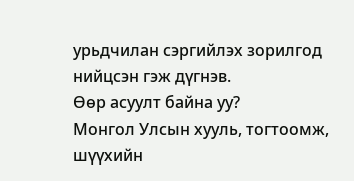урьдчилан сэргийлэх зорилгод нийцсэн гэж дүгнэв.
Өөр асуулт байна уу?
Монгол Улсын хууль, тогтоомж, шүүхийн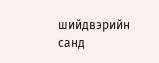шийдвэрийн санд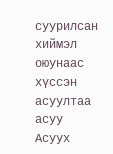суурилсан хиймэл оюунаас хүссэн асуултаа асуу
Асуух